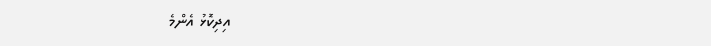އިދިކޮޅު އެންމެ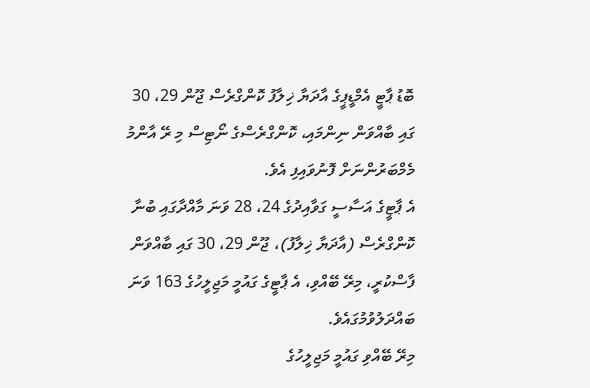ބޮޑު ޕާޓީ އެމްޑީޕީގެ އާދަޔާ ޚިލާފު ކޮންގްރެސް ޖޫން 29، 30 ގައި ބާއްވަން ނިންމައި، ކޮންގްރެސްގެ ނޯޓިސް މި ރޭ އާންމު މެމްބަރުންނަށް ފޮނުވައިފި އެވެ.
އެ ޕާޓީގެ އަސާސީ ގަވާއިދުގެ 24، 28 ވަނަ މާއްދާގައި ބުނާ ކޮންގްރެސް (އާދަޔާ ޚިލާފު)، ޖޫން 29، 30 ގައި ބާއްވަން ފާސްކުރީ، މިރޭ ބޭއްވި، އެ ޕާޓީގެ ގައުމީ މަޖިލީހުގެ 163 ވަނަ ބައްދަލުވުމުގައެވެ.
މިރޭ ބޭއްވި ގައުމީ މަޖިލީހުގެ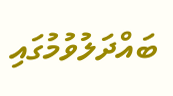ބައްދަލުވުމުގައި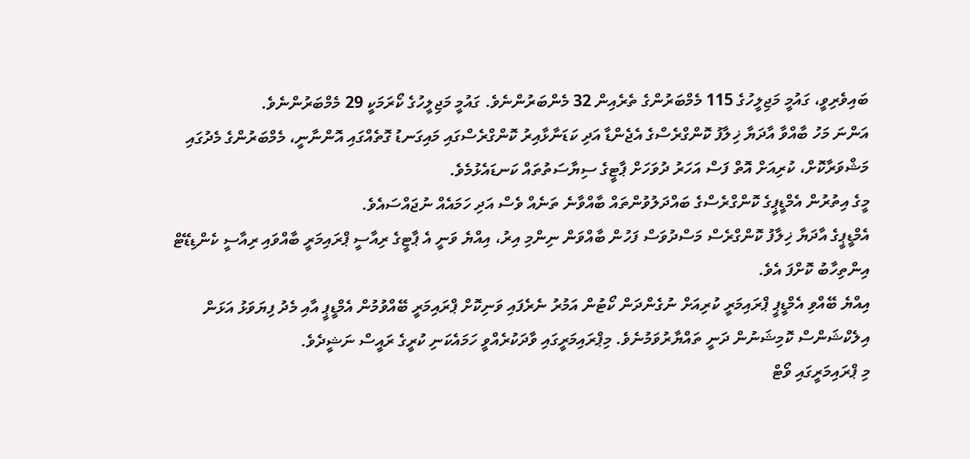ބައިވެރިވީ، ގައުމީ މަޖިލީހުގެ 115 މެމްބަރުންގެ ތެރެއިން 32 މެންބަރުންނެވެ. ގައުމީ މަޖިލީހުގެ ކޯރަމަކީ 29 މެމްބަރުންނެވެ.
އަންނަ މަހު ބާއްވާ އާދަޔާ ޚިލާފު ކޮންގްރެސްގެ އެޖެންޑާ އަދި ކަޑަނާޅާއިރު ކޮންގްރެސްގައި މައިގަނޑު ގޮތެއްގައި އޮންނާނީ، މެމްބަރުންގެ މެދުގައި މަޝްވަރާކޮށް، ކުރިއަށް އޮތް ފަސް އަހަރު ދުވަހަށް ޕާޓީގެ ސިޔާސަތުތައް ކަނޑައެޅުމެވެ.
މީގެ އިތުރުން އެމްޑީޕީގެ ކޮންގްރެސްގެ ބައްދަލުވުންތައް ބާއްވާނެ ތަނެއް ވެސް އަދި ހަމައެއް ނުޖައްސައެވެ.
އެމްޑީޕީގެ އާދަޔާ ޚިލާފު ކޮންގްރެސް މަސްދުވަސް ފަހުން ބާއްވަން ނިންމި އިރު، އިއްޔެ ވަނީ އެ ޕާޓީގެ ރިއާސީ ޕްރައިމަރީ ބާއްވައި ރިއާސީ ކެންޑިޑޭޓް އިންތިހާބު ކޮށްފަ އެވެ.
އިއްޔެ ބޭއްވި އެމްޑީޕީ ޕްރައިމަރީ ކުރިއަށް ނުގެންދަން ކޯޓުން އަމުރު ނެރެފައި ވަނިކޮށް ޕްރައިމަރީ ބޭއްވުމުން އެމްޑީޕީ އާއި މެދު ފިޔަވަޅު އަޅަން އިލެކްޝަންސް ކޮމިޝަނުން ދަނީ ތައްޔާރުވަމުނެވެ. މިޕްރައިމަރީގައި ވާދަކުރެއްވީ ހަމައެކަނި ކުރީގެ ރައީސް ނަޝީދެވެ.
މި ޕްރައިމަރީގައި ވޯޓް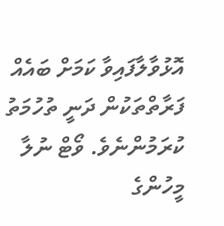އޮޅުވާލާފައިވާ ކަމަށް ބައެއް ފަރާތްތަކުން ދަނީ ތުހުމަތު ކުރަމުންނެވެ. ވޯޓް ނުލާ މީހުންގެ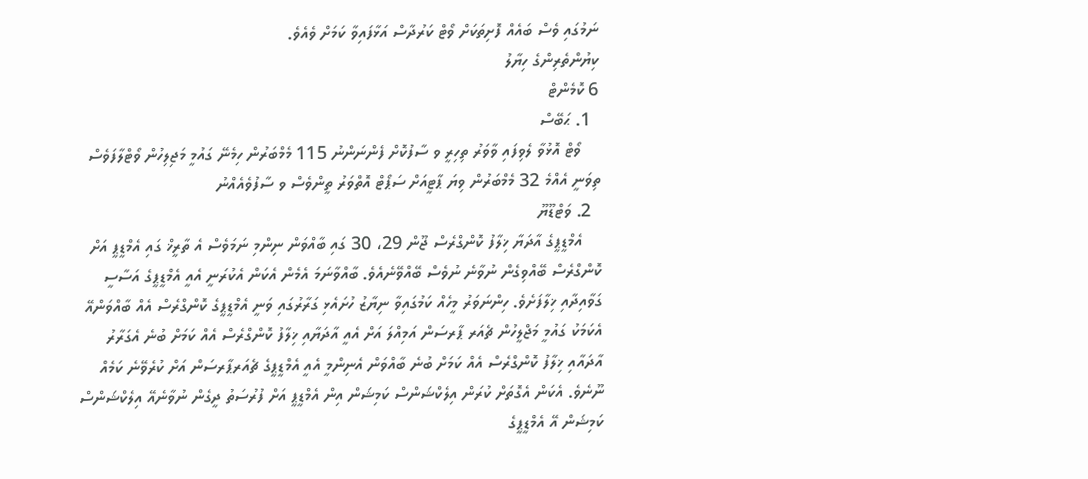ނަމުގައި ވެސް ބައެއް ފޮށިތަކަށް ވޯޓް ކަރުދާސް އަޅާފައިވާ ކަމަށް ވެއެވެ.
ކިޔުންތެރިންގެ ހިޔާލު
6 ކޮމެންޓް
  1. ޙަބޭސް
    ވޯޓް އޮޅުވާ ލެވިފައި ވާވަރު ތިހިރީ ވ ސާފުކޮށް ފެންނަންނު 115 މެމްބަރުން ހިމެނޭ ގައުމީ މަޖިލިހުން ވޯޓްލާފަވެސް ތިވަނީ އެއްމެ 32 މެމްބަރުން ވިޔަ ޕާޓީއަށް ސަޕޯޓް އޮތްވަރު ތީންވެސް ވ ސާފުވެއެއްނު
  2. ވަޓްޑޫޔޫ
    އެމްޑީޕީގެ އާދަޔާ ޚިލާފު ކޮންގްރެސް ޖޫން 29، 30 ގައި ބާއްވަން ނިންމި ނަމަވެސް އެ ތާރީޚް ގައި އެމްޑީޕީ އަށް ކޮންގްރެސް ބޭއްވިގެން ނުވާނެ ނުވެސް ބޭއްވޭނެއެވެ. ބާއްވާނަމަ އެމެން އެކަން އެކުރަނީ އެއީ އެމްޑީޕީގެ އަސާސީ ގަވާއިދާއި ޚިލާފަށެވެ. ހިންނަވަރު މީހެއް ކަމުގައިވާ ނިޔާޒު ހުށައެޅި ގަރާރުގައި ވަނީ އެމްޑީޕީގެ ކޮންގްރެސް އެއް ބާއްވަންއޭ އެކަމަކު ގައުމީ މަޖްލީހުން ޗެއަރ ޕާރސަން އަމިއްލަ އަށް އެއީ އާދަޔާއި ޚިލާފު ކޮންގްރެސް އެއް ކަމަށް ބުނެ އެގަރާރު އާދައާއި ޚިލާފު ކޮންގްރެސް އެއް ކަމަށް ބުނެ ބާއްވަން އެނިންމީ އެއީ އެމްޑީޕީގެ ޗެއަރޕާރސަން އަށް ކުރެވޭނެ ކަމެއް ނޫނެވެ. އެކަން އެގޮތަށް ކުރަން އިލެކްޝަންސް ކަމިޝަން އިން އެމްޑީޕީ އަށް ފުރުސަތު ދީގެން ނުވާނެއޭ އިލެކްޝަންސް ކަމިޝަން އޭ އެމްޑީޕީގެ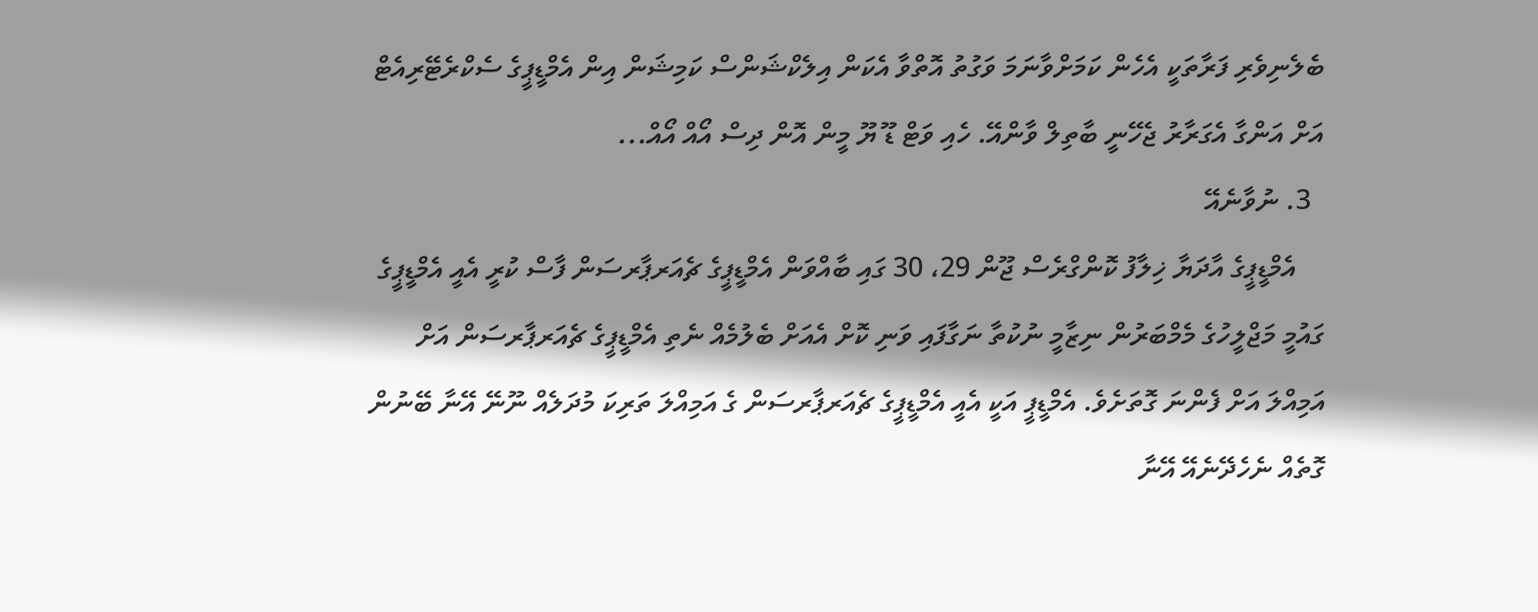ބެލެނިވެރި ފަރާތަކީ އެހެން ކަމަށްވާނަމަ ވަގުތު އޮތްވާ އެކަން އިލެކްޝަންސް ކަމިޝަން އިން އެމްޑީޕީގެ ސެކްރެޓޭރިއެޓް އަށް އަންގާ އެގަރާރު ޖެހޭނީ ބާތިލް ވާންއޭ. ހެއި ވަޓް ޑޫ ޔޫ މީން އޮން ދިސް އޯއް އޯއް...
  3. ނުވާނެއޭ
    އެމްޑީޕީގެ އާދަޔާ ޚިލާފު ކޮންގްރެސް ޖޫން 29، 30 ގައި ބާއްވަން އެމްޑީޕީގެ ޗެއަރޕާރސަން ފާސް ކުރީ އެއީ އެމްޑީޕީގެ ގައުމީ މަޖްލީހުގެ މެމްބަރުން ނިޒާމީ ނުކުތާ ނަގާފައި ވަނި ކޮށް އެއަށް ބެލުމެއް ނެތި އެމްޑީޕީގެ ޗެއަރޕާރސަން އަށް އަމިއްލަ އަށް ފެންނަ ގޮތަށެވެ. އެމްޑީޕީ އަކީ އެއީ އެމްޑީޕީގެ ޗެއަރޕާރސަން ގެ އަމިއްލަ ތަރިކަ މުދަލެއް ނޫނޭ އޭނާ ބޭނުން ގޮތެއް ނެހެދޭނެއޭ އޭނާ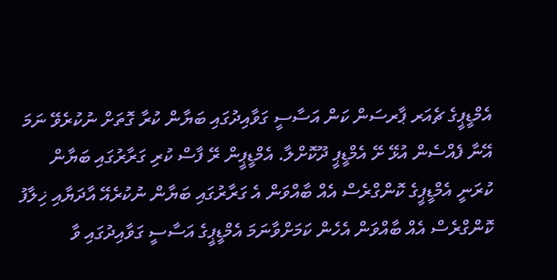އެމްޑީޕީގެ ޗެއަރ ޕާރސަން ކަން އަސާސީ ގަވާއިދުގައި ބަޔާން ކުރާ ގޮތަށް ނުކުރެވޭ ނަމަ އޭނާ ފެއްސެން އުޅޭ ށޭ އެމްޑީޕީ ދޫކޮށްލާ. އެމްޑީޕީން ރޭ ފާސް ކުރި ގަރާރުގައި ބަޔާން ކުރަނީ އެމްޑީޕީގެ ކޮންގްރެސް އެއް ބާއްވަން އެ ގަރާރުގައި ބަޔާން ނުކުރެއޭ އާދަޔާއި ޚިލާފު ކޮންގްރެސް އެއް ބާއްވަން އެހެން ކަމަށްވާނަމަ އެމްޑީޕީގެ އަސާސީ ގަވާއިދުގައި ވާ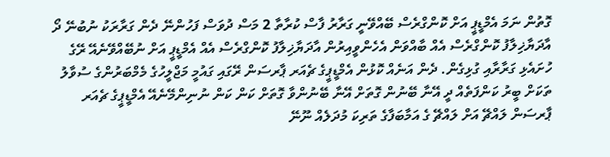ގޮތުން ނަމަ އެމްޑީޕީ އަށް ކޮންގްރެސް ބޭއްވޭނީ ގަރާރު ފާސް ކުރާތާ 2 މަސް ދުވަސް ފަހުންނޭ ދެން ގަރާރަކު ނުބުނޭ ދޯ އާދަޔާޚިލާފު ކޮންގްރެސް އެއް ބާއްވަން އެހެންވީއިރުން އާދަޔާޚިލާފު ކޮންގްރެސް އެއް އެމްޑީޕީ އަށް ނުބޭއްވޭނެއޭ ރޭގެ ހުށައެޅި ގަރާރާއި ގުޅިގެން. ދެން އަނެއް ކޮޅުން އެމްޑީޕީގެ ޗެއަރ ޕާރސަން ރޭގައި ގައުމީ މަޖްލީހުގެ މެމްބަރުންގެ ސުވާލު ތަކަށް ބީރު ކަންފަތެއް ދީ އޭނާ ބޭނުން ގޮތަށް އޭނާ ބޭނުންވާ ގޮތަށް ކަން ކަން ނުނިންމޭނެއޭ އެމްޑީޕީގެ ޗެއަރ ޕާރސަން ލައްޗޭ އަށް ލައްޗޭ ގެ އަމާބަފާގެ ތަރިކަ މުދަލެއް ނޫނޭ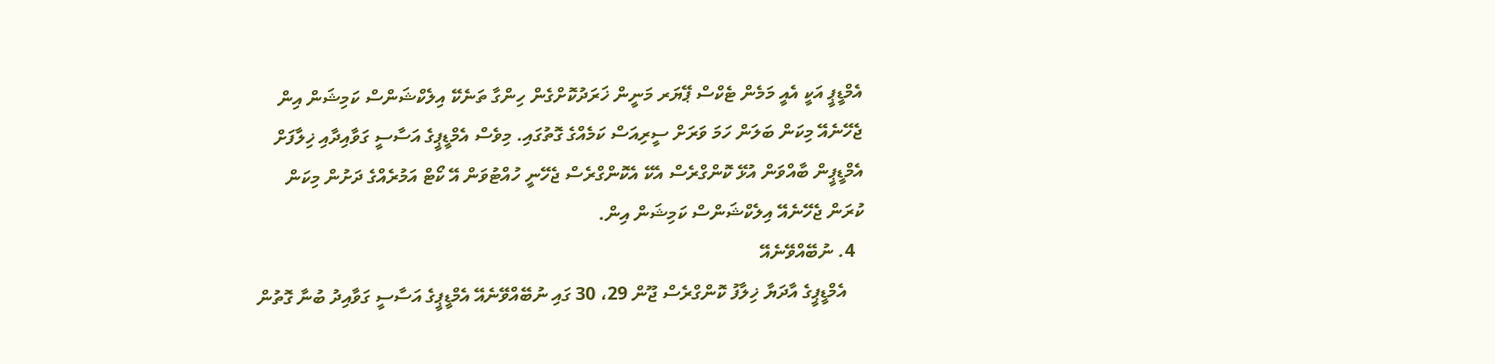އެމްޑީޕީ އަކީ އެއީ މަމެން ޓެކްސް ޕޭޔަރ މަނީން ޚަރަދުކޮށްގެން ހިންގާ ތަނެކޭ އިލެކްޝަންސް ކަމިޝަން އިން ޖެހޭނެއޭ މިކަން ބަލަން ހަމަ ވަރަށް ސީރިއަސް ކަމެއްގެ ގޮތުގައި. މިވެސް އެމްޑީޕީގެ އަސާސީ ގަވާއިދާއި ޚިލާފަށް އެމްޑީޕީން ބާއްވަން އުޅޭ ކޮންގްރެސް އެކޭ އެކޮންގްރެސް ޖެހޭނީ ހުއްޓުވަން އޭ ކޯޓް އަމުރެއްގެ ދަށުން މިކަން ކުރަން ޖެހޭނެއޭ އިލެކްޝަންސް ކަމިޝަން އިން.
  4. ނުބޭއްވޭނެއޭ
    އެމްޑީޕީގެ އާދަޔާ ޚިލާފު ކޮންގްރެސް ޖޫން 29، 30 ގައި ނުބޭއްވޭނެއޭ އެމްޑީޕީގެ އަސާސީ ގަވާއިދު ބުނާ ގޮތުން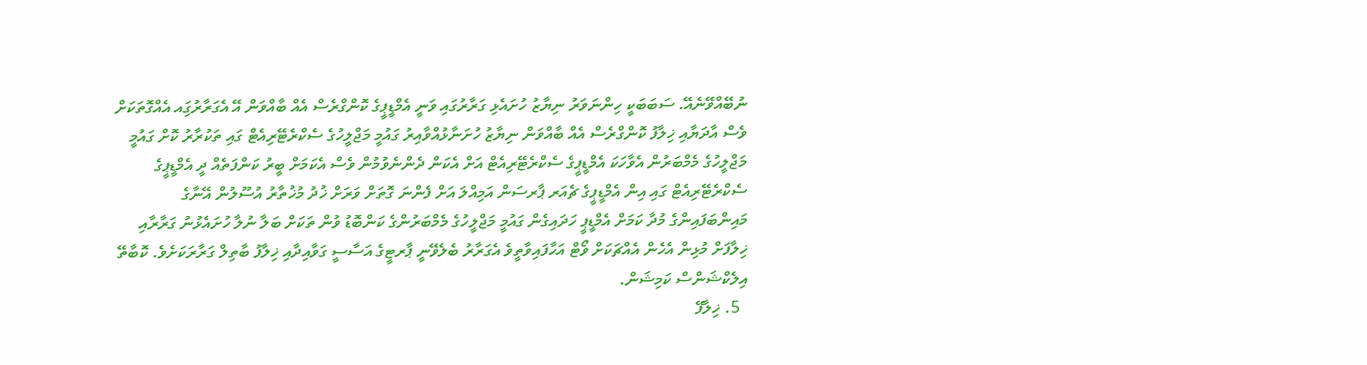ނުބޭއްވޭނެއޭ. ސަބަބަކީ ހިންނަވަރު ނިޔާޒު ހުށައެޅި ގަރާރުގައި ވަނީ އެމްޑީޕީގެ ކޮންގްރެސް އެއް ބާއްވަން އޭ އެގަރާރުގަިއ އެއްގޮތަކަށް ވެސް އާދަޔާއި ޚިލާފު ކޮންގްރެސް އެއް ބާއްވަން ނިޔާޒު ހުށަނާޅުއްވާއިރު ގައުމީ މަޖްލީހުގެ ސެކްރެޓޭރިއެޓް ގައި ތަކުރާރު ކޮށް ގައުމީ މަޖްލީހުގެ މެމްބަރުން އެވާހަކަ އެމްޑީޕީގެ ސެކްރެޓޭރިއެޓް އަށް އެކަން ދެންނެވުމުން ވެސް އެކަމަށް ބީރު ކަންފަތެއް ދީ އެމްޑީޕީގެ ސެކްރެޓޭރިއެޓް ގައި އިން އެމްޑީޕީގެ ޗެއަރ ޕާރސަން އަމިއްލަ އަށް ފެންނަ ގޮތަށް ވަރަށް ޚުދު މުޚުތާރު އުސޫލުން އޭނާގެ މައިންބަފައިންގެ މުދާ ކަމަށް އެމްޑީޕީ ހަދައިގެން ގައުމީ މަޖްލީހުގެ މެމްބަރުންގެ ކަންބޮޑު ވުން ތަކަށް ބަލާ ނުލާ ހުށައެޅުނު ގަރާރާއި ޚިލާފަށް މުޅިން އެހެން އެއްޗަކަށް ވޯޓް އަހާފައިވާތީވެ އެގަރާރު ބެލެވޭނީ ޕާރޓީގެ އަސާސީ ގަވާއިދާއި ޚިލާފު ބާތިލް ގަރާރަކަށެވެ. ކޮބާތޭ އިލެކްޝަންސް ކަމިޝަން.
  5. ޚިލާފޭ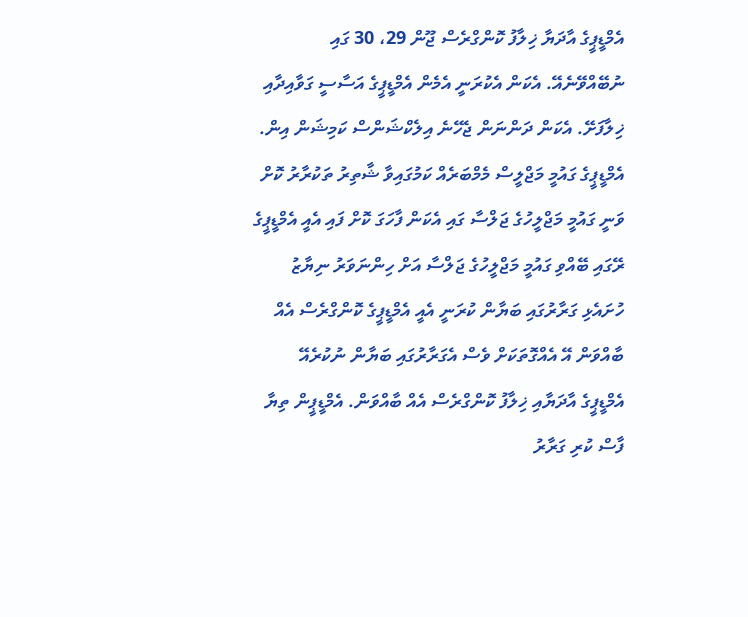އެމްޑީޕީގެ އާދަޔާ ޚިލާފު ކޮންގްރެސް ޖޫން 29، 30 ގައި ނުބޭއްވޭނެއޭ. އެކަން އެކުރަނީ އެމެން އެމްޑީޕީގެ އަސާސީ ގަވާއިދާއި ޚިލާފަށޭ. އެކަން ދަންނަން ޖެހޭނެ އިލެކްޝަންސް ކަމިޝަން އިން. އެމްޑީޕީގެ ގައުމީ މަޖްލީސް މެމްބަރެއް ކަމުގައިވާ ޝާތިރު ތަކުރާރު ކޮށް ވަނީ ގައުމީ މަޖްލީހުގެ ޖަލްސާ ގައި އެކަން ފާހަގަ ކޮށް ފައި އެއީ އެމްޑީޕީގެ ރޭގައި ބޭއްވި ގައުމީ މަޖްލީހުގެ ޖަލްސާ އަށް ހިންނަވަރު ނިޔާޒު ހުށައެޅި ގަރާރުގައި ބަޔާން ކުރަނީ އެއީ އެމްޑީޕީގެ ކޮންގްރެސް އެއް ބާއްވަން އޭ އެއްގޮތަކަށް ވެސް އެގަރާރުގައި ބަޔާން ނުކުރެއޭ އެމްޑީޕީގެ އާދަޔާއި ޚިލާފު ކޮންގްރެސް އެއް ބާއްވަން. އެމްޑީޕީން ތިޔާ ފާސް ކުރި ގަރާރު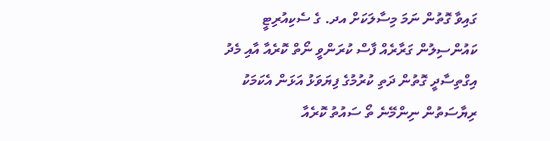ގައިވާ ގޮތުން ނަމަ މިސާލަކަށް އދ. ގެ ސެކިއުރިޓީ ކައުންސިލުން ގަރާރެއް ފާސް ކުރަންވީ ނޯތް ކޮރެއާ އާއި މެދު އިގްތިސާދީ ގޮތުން ދަތި ކުރުމުގެ ފިޔަވަޅު އަޅަން އެކަމަކު ރިޔާސަތުން ނިންމޭނެ ތޯ ސައުތު ކޮރެއާ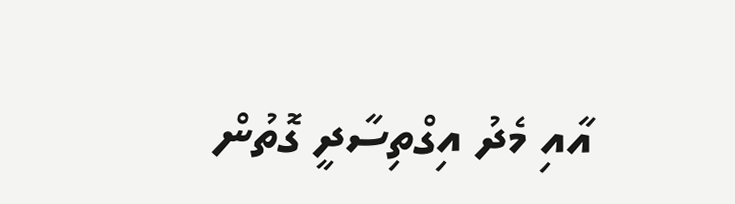އާއި މެދު އިގްތިސާދީ ގޮތުން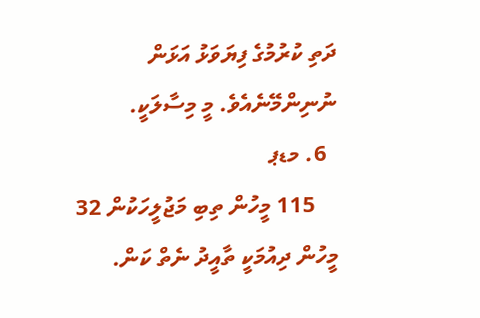ދަތި ކުރުމުގެ ފިޔަވަޅު އަޅަން ނުނިންމޭނެއެވެ. މީ މިސާލަކީ.
  6. މޑޕ
    115 މީހުން ތިބި މަޖުލީހަކުން 32 މީހުން ދިއުމަކީ ތާއީދު ނެތް ކަން.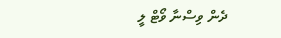ދެން ވިސްނާ ވޯޓް ލީ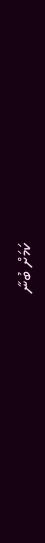ކަމަށް ބުނާ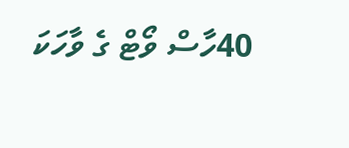40ހާސް ވޯޓް ގެ ވާހަކަ